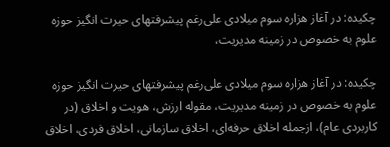چکیده: در آغاز هزاره سوم میلادی علی‌رغم پیشرفتهای حیرت انگیز حوزه علوم به خصوص در زمینه مدیریت،

چکیده: در آغاز هزاره سوم میلادی علی‌رغم پیشرفتهای حیرت انگیز حوزه علوم به خصوص در زمینه مدیریت، مقوله ارزش، هویت و اخلاق (در کاربردی عام)، ازجمله اخلاق حرفه‌ای، اخلاق سازمانی، اخلاق فردی، اخلاق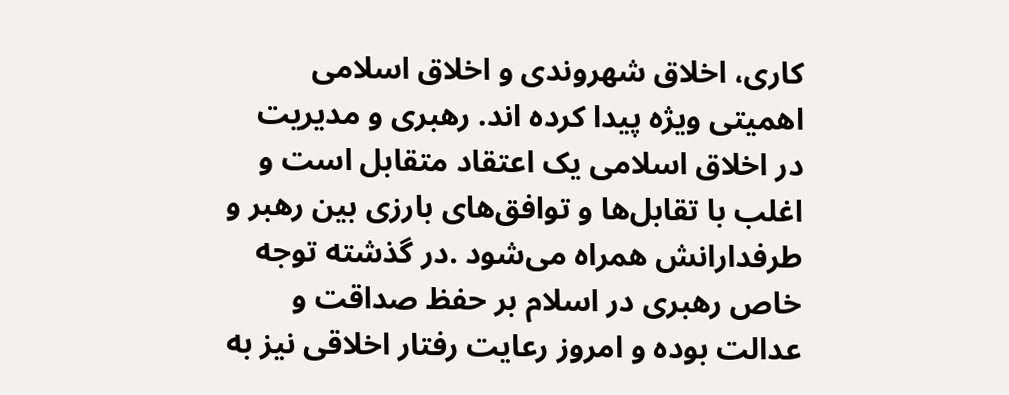کاری، اخلاق شهروندی و اخلاق اسلامی اهمیتی ویژه پیدا کرده اند. رهبری و مدیریت در اخلاق اسلامی یک اعتقاد متقابل است و اغلب با تقابل‌ها و توافق‌های بارزی بین رهبر و طرفدارانش همراه می‌شود .در گذشته توجه خاص رهبری در اسلام بر حفظ صداقت و عدالت بوده و امروز رعایت رفتار اخلاقی نیز به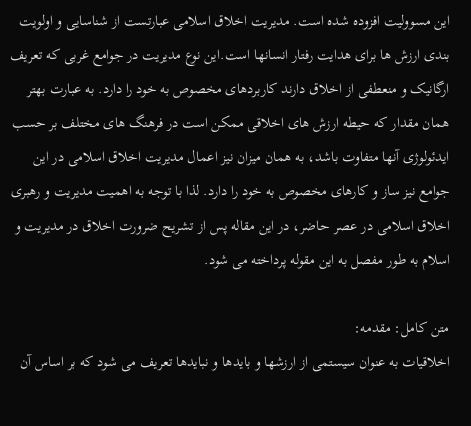این مسوولیت افزوده شده است. مدیریت اخلاق اسلامی عبارتست از شناسایی و اولویت بندی ارزش ها برای هدایت رفتار انسانها است.این نوع مدیریت در جوامع غربی که تعریف ارگانیک و منعطفی از اخلاق دارند کاربردهای مخصوص به خود را دارد. به عبارت بهتر همان مقدار که حیطه ارزش های اخلاقی ممکن است در فرهنگ های مختلف بر حسب ایدئولوژی آنها متفاوت باشد، به همان میزان نیز اعمال مدیریت اخلاق اسلامی در این جوامع نیز ساز و کارهای مخصوص به خود را دارد. لذا با توجه به اهمیت مدیریت و رهبری اخلاق اسلامی در عصر حاضر، در این مقاله پس از تشریح ضرورت اخلاق در مدیریت و اسلام به طور مفصل به این مقوله پرداخته می شود.

متن کامل: مقدمه:
اخلاقیات به عنوان سیستمی از ارزشها و بایدها و نبایدها تعریف می شود که بر اساس آن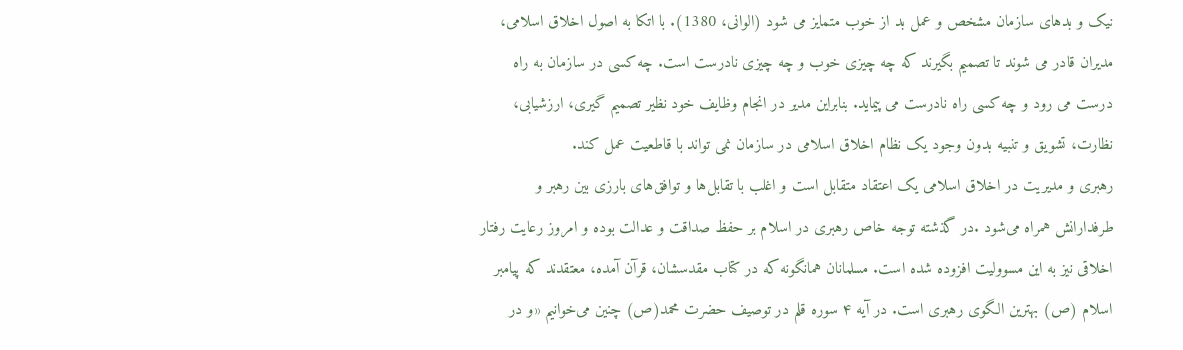نیک و بدهای سازمان مشخص و عمل بد از خوب متمایز می شود (الوانی، 1380). با اتکا به اصول اخلاق اسلامی، مدیران قادر می شوند تا تصمیم بگیرند که چه چیزی خوب و چه چیزی نادرست است. چه کسی در سازمان به راه درست می رود و چه کسی راه نادرست می پیماید. بنابراین مدیر در انجام وظایف خود نظیر تصمیم گیری، ارزشیابی، نظارت، تشویق و تنبیه بدون وجود یک نظام اخلاق اسلامی در سازمان نمی تواند با قاطعیت عمل کند.
رهبری و مدیریت در اخلاق اسلامی یک اعتقاد متقابل است و اغلب با تقابل‌ها و توافق‌های بارزی بین رهبر و طرفدارانش همراه می‌شود .در گذشته توجه خاص رهبری در اسلام بر حفظ صداقت و عدالت بوده و امروز رعایت رفتار اخلاقی نیز به این مسوولیت افزوده شده است. مسلمانان همانگونه که در کتاب مقدسشان، قرآن آمده، معتقدند که پیامبر اسلام (ص) بهترین الگوی رهبری است. در آیه ۴ سوره قلم در توصیف حضرت محمد(ص) چنین می‌خوانیم «و در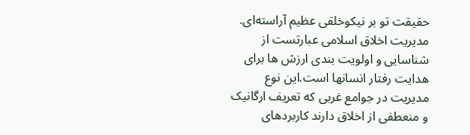حقیقت تو بر نیکوخلقی عظیم آراسته‌ای.
مدیریت اخلاق اسلامی عبارتست از شناسایی و اولویت بندی ارزش ها برای هدایت رفتار انسانها است.این نوع مدیریت در جوامع غربی که تعریف ارگانیک و منعطفی از اخلاق دارند کاربردهای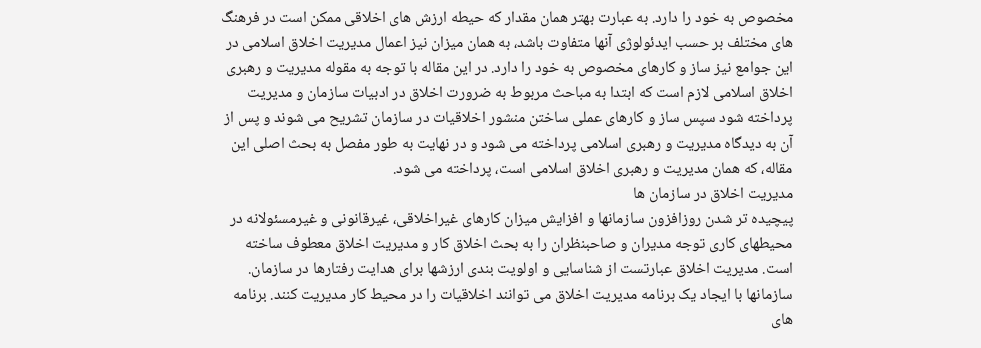مخصوص به خود را دارد. به عبارت بهتر همان مقدار که حیطه ارزش های اخلاقی ممکن است در فرهنگ های مختلف بر حسب ایدئولوژی آنها متفاوت باشد، به همان میزان نیز اعمال مدیریت اخلاق اسلامی در این جوامع نیز ساز و کارهای مخصوص به خود را دارد. در این مقاله با توجه به مقوله مدیریت و رهبری اخلاق اسلامی لازم است که ابتدا به مباحث مربوط به ضرورت اخلاق در ادبیات سازمان و مدیریت پرداخته شود سپس ساز و کارهای عملی ساختن منشور اخلاقیات در سازمان تشریح می شوند و پس از آن به دیدگاه مدیریت و رهبری اسلامی پرداخته می شود و در نهایت به طور مفصل به بحث اصلی این مقاله، که همان مدیریت و رهبری اخلاق اسلامی است، پرداخته می شود.
مدیریت اخلاق در سازمان ها
پیچیده تر شدن روزافزون سازمانها و افزایش میزان کارهای غیراخلاقی، غیرقانونی و غیرمسئولانه در محیطهای کاری توجه مدیران و صاحبنظران را به بحث اخلاق کار و مدیریت اخلاق معطوف ساخته است. مدیریت اخلاق عبارتست از شناسایی و اولویت بندی ارزشها برای هدایت رفتارها در سازمان. سازمانها با ایجاد یک برنامه مدیریت اخلاق می توانند اخلاقیات را در محیط کار مدیریت کنند. برنامه های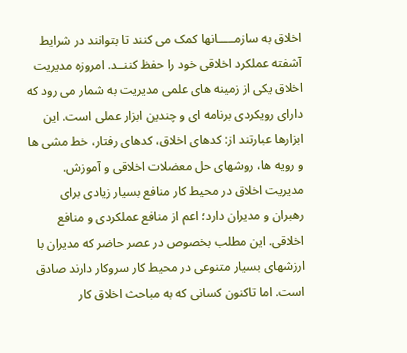اخلاق به سازمـــــانها کمک می کنند تا بتوانند در شرایط آشفته عملکرد اخلاقی خود را حفظ کننــد. امروزه مدیریت اخلاق یکی از زمینه های علمی مدیریت به شمار می رود که دارای رویکردی برنامه ای و چندین ابزار عملی است. این ابزارها عبارتند از: کدهای اخلاق، کدهای رفتار، خط مشی ها و رویه ها، روشهای حل معضلات اخلاقی و آموزش.
مدیریت اخلاق در محیط کار منافع بسیار زیادی برای رهبران و مدیران دارد؛ اعم از منافع عملکردی و منافع اخلاقی. این مطلب بخصوص در عصر حاضر که مدیران با ارزشهای بسیار متنوعی در محیط کار سروکار دارند صادق است. اما تاکنون کسانی که به مباحث اخلاق کار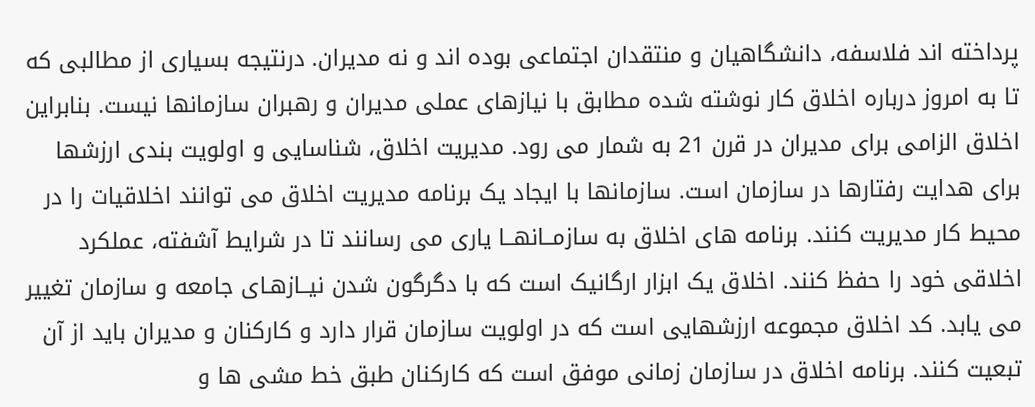پرداخته اند فلاسفه، دانشگاهیان و منتقدان اجتماعی بوده اند و نه مدیران. درنتیجه بسیاری از مطالبی که تا به امروز درباره اخلاق کار نوشته شده مطابق با نیازهای عملی مدیران و رهبران سازمانها نیست. بنابراین اخلاق الزامی برای مدیران در قرن 21 به شمار می رود. مدیریت اخلاق، شناسایی و اولویت بندی ارزشها برای هدایت رفتارها در سازمان است. سازمانها با ایجاد یک برنامه مدیریت اخلاق می توانند اخلاقیات را در محیط کار مدیریت کنند. برنامه های اخلاق به سازمــانهــا یاری می رسانند تا در شرایط آشفته، عملکرد اخلاقی خود را حفظ کنند. اخلاق یک ابزار ارگانیک است که با دگرگون شدن نیــازهـای جامعه و سازمان تغییر می یابد. کد اخلاق مجموعه ارزشهایی است که در اولویت سازمان قرار دارد و کارکنان و مدیران باید از آن تبعیت کنند. برنامه اخلاق در سازمان زمانی موفق است که کارکنان طبق خط مشی ها و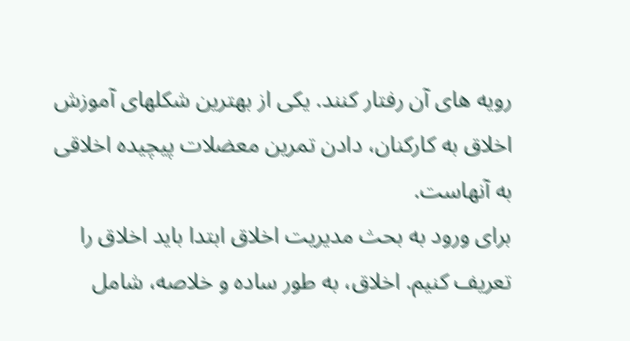رویه های آن رفتار کنند. یکی از بهترین شکلهای آموزش اخلاق به کارکنان، دادن تمرین معضلات پیچیده اخلاقی به آنهاست.
برای ورود به بحث مدیریت اخلاق ابتدا باید اخلاق را تعریف کنیم. اخلاق، به طور ساده و خلاصه، شامل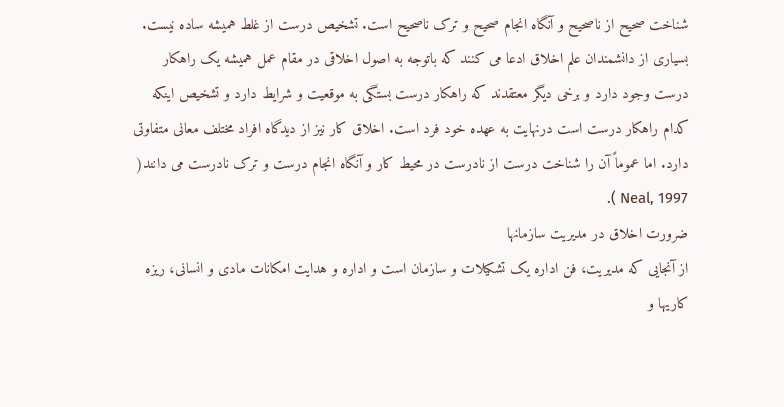شناخت صحیح از ناصحیح و آنگاه انجام صحیح و ترک ناصحیح است. تشخیص درست از غلط همیشه ساده نیست. بسیاری از دانشمندان علم اخلاق ادعا می کنند که باتوجه به اصول اخلاقی در مقام عمل همیشه یک راهکار درست وجود دارد و برخی دیگر معتقدند که راهکار درست بستگی به موقعیت و شرایط دارد و تشخیص اینکه کدام راهکار درست است درنهایت به عهده خود فرد است. اخلاق کار نیز از دیدگاه افراد مختلف معانی متفاوتی دارد. اما عموماً آن را شناخت درست از نادرست در محیط کار و آنگاه انجام درست و ترک نادرست می دانند( Neal, 1997 ).
ضرورت اخلاق در مدیریت سازمانها
از آنجایی که مدیریت، فن اداره یک تشکیلات و سازمان است و اداره و هدایت امکانات مادی و انسانی، ریزه کاریها و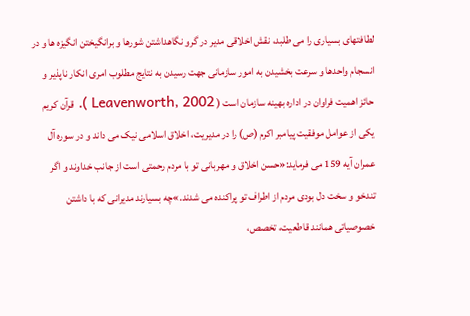لطافتهای بسیاری را می طلبد، نقش اخلاقی مدیر در گرو نگاهداشتن شورها و برانگیختن انگیزه ها و در انسجام واحدها و سرعت بخشیدن به امور سازمانی جهت رسیدن به نتایج مطلوب امری انکار ناپذیر و حائز اهمیت فراوان در اداره بهینه سازمان است ( Leavenworth, 2002 ). قرآن کریم یکی از عوامل موفقیت پیامبر اکرم (ص) را در مدیریت، اخلاق اسلامی نیک می داند و در سوره آل عمران آیه 159 می فرماید:«حسن اخلاق و مهربانی تو با مردم رحمتی است از جانب خداوند و اگر تندخو و سخت دل بودی مردم از اطراف تو پراکنده می شدند.»چه بسیارند مدیرانی که با داشتن خصوصیاتی همانند قاطعیت، تخصص،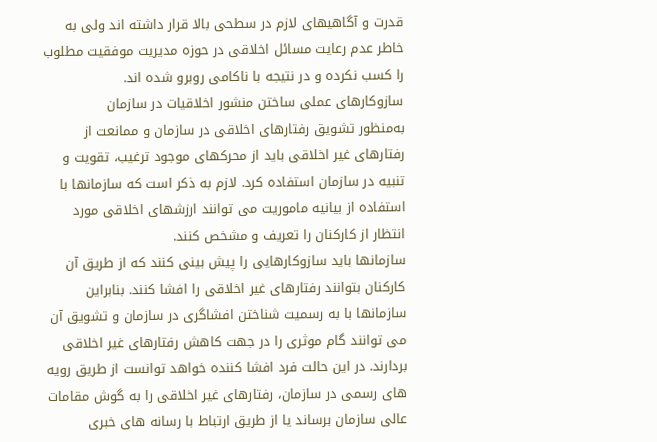قدرت و آگاهیهای لازم در سطحی بالا قرار داشته اند ولی به خاطر عدم رعایت مسائل اخلاقی در حوزه مدیریت موفقیت مطلوب را کسب نکرده و در نتیجه با ناکامی روبرو شده اند.
سازوکارهای عملی ساختن منشور اخلاقیات در سازمان
به‌منظور تشویق رفتارهای اخلاقی در سازمان و ممانعت از رفتارهای غیر اخلاقی باید از محرکهای موجود ترغیب، تقویت و تنبیه در سازمان استفاده کرد. لازم به ذکر است که سازمانها با استفاده از بیانیه ماموریت می توانند ارزشهای اخلاقی مورد انتظار از کارکنان را تعریف و مشخص کنند.
سازمانها باید سازوکارهایی را پیش بینی کنند که از طریق آن کارکنان بتوانند رفتارهای غیر اخلاقی را افشا کنند. بنابراین سازمانها با به رسمیت شناختن افشاگری در سازمان و تشویق آن می توانند گام موثری را در جهت کاهش رفتارهای غیر اخلاقی بردارند. در این حالت فرد افشا کننده خواهد توانست از طریق رویه های رسمی در سازمان، رفتارهای غیر اخلاقی را به گوش مقامات عالی سازمان برساند یا از طریق ارتباط با رسانه های خبری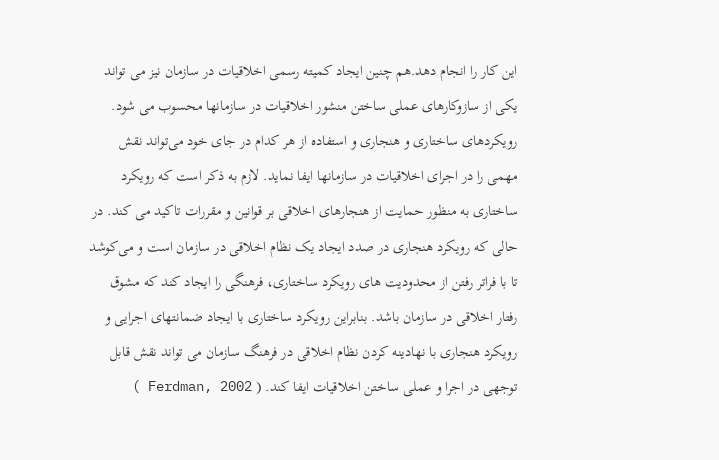این کار را انجام دهد.هم چنین ایجاد کمیته رسمی اخلاقیات در سازمان نیز می تواند یکی از سازوکارهای عملی ساختن منشور اخلاقیات در سازمانها محسوب می شود.
رویکردهای ساختاری و هنجاری و استفاده از هر کدام در جای خود می‌تواند نقش مهمی را در اجرای اخلاقیات در سازمانها ایفا نماید. لازم به ذکر است که رویکرد ساختاری به منظور حمایت از هنجارهای اخلاقی بر قوانین و مقررات تاکید می کند. در حالی که رویکرد هنجاری در صدد ایجاد یک نظام اخلاقی در سازمان است و می‌کوشد تا با فراتر رفتن از محدودیت های رویکرد ساختاری، فرهنگی را ایجاد کند که مشوق رفتار اخلاقی در سازمان باشد. بنابراین رویکرد ساختاری با ایجاد ضمانتهای اجرایی و رویکرد هنجاری با نهادینه کردن نظام اخلاقی در فرهنگ سازمان می تواند نقش قابل توجهی در اجرا و عملی ساختن اخلاقیات ایفا کند. ( Ferdman, 2002 )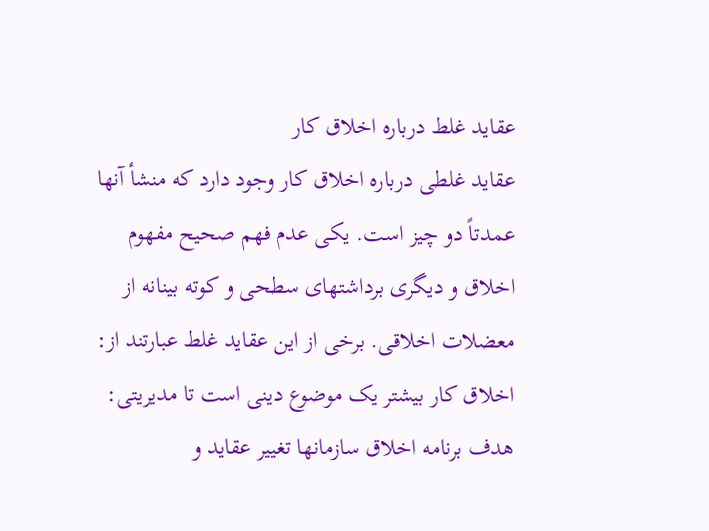عقاید غلط درباره اخلاق کار
عقاید غلطی درباره اخلاق کار وجود دارد که منشأ آنها عمدتاً دو چیز است. یکی عدم فهم صحیح مفهوم اخلاق و دیگری برداشتهای سطحی و کوته بینانه از معضلات اخلاقی. برخی از این عقاید غلط عبارتند از:
اخلاق کار بیشتر یک موضوع دینی است تا مدیریتی: هدف برنامه اخلاق سازمانها تغییر عقاید و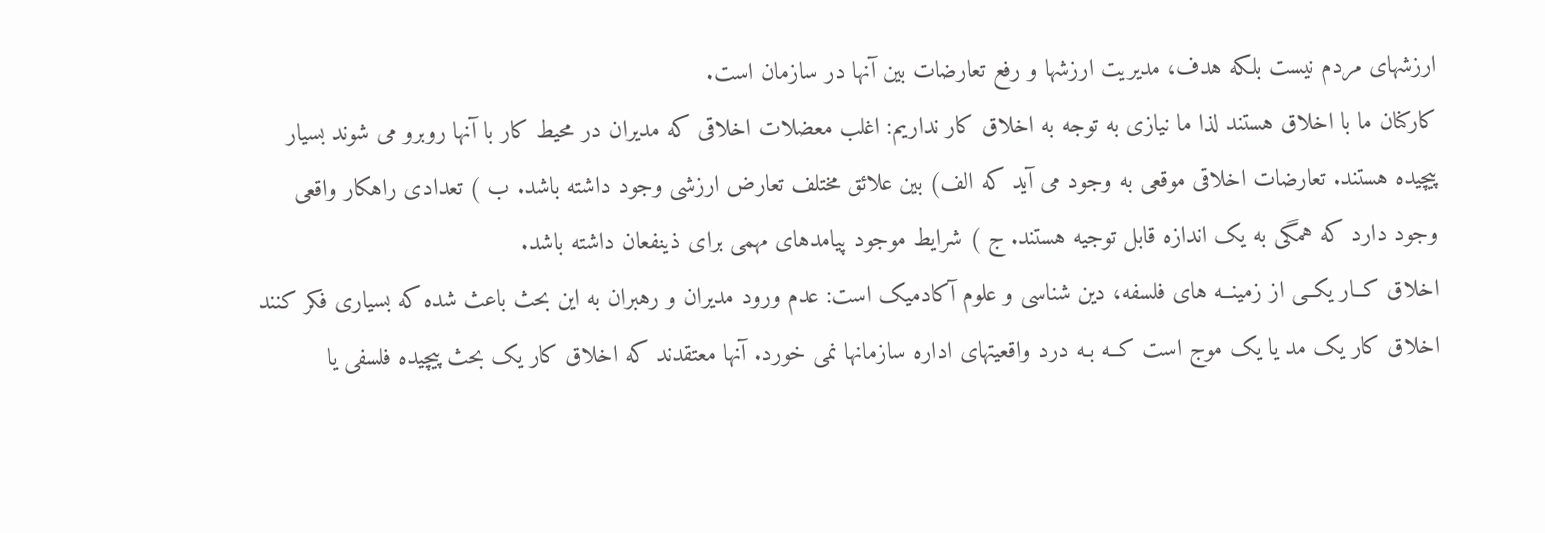ارزشهای مردم نیست بلکه هدف، مدیریت ارزشها و رفع تعارضات بین آنها در سازمان است.
کارکنان ما با اخلاق هستند لذا ما نیازی به توجه به اخلاق کار نداریم: اغلب معضلات اخلاقی که مدیران در محیط کار با آنها روبرو می شوند بسیار پیچیده هستند. تعارضات اخلاقی موقعی به وجود می آید که الف) بین علائق مختلف تعارض ارزشی وجود داشته باشد. ب ) تعدادی راهکار واقعی وجود دارد که همگی به یک اندازه قابل توجیه هستند. ج ) شرایط موجود پیامدهای مهمی برای ذینفعان داشته باشد.
اخلاق کــار یکــی از زمینــه های فلسفه، دین شناسی و علوم آکادمیک است: عدم ورود مدیران و رهبران به این بحث باعث شده که بسیاری فکر کنند اخلاق کار یک مد یا یک موج است کــه بـه درد واقعیتهای اداره سازمانها نمی خورد. آنها معتقدند که اخلاق کار یک بحث پیچیده فلسفی یا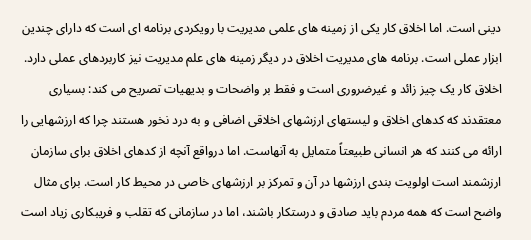دینی است. اما اخلاق کار یکی از زمینه های علمی مدیریت با رویکردی برنامه ای است که دارای چندین ابزار عملی است. برنامه های مدیریت اخلاق در دیگر زمینه های علم مدیریت نیز کاربردهای عملی دارد.
اخلاق کار یک چیز زائد و غیرضروری است و فقط بر واضحات و بدیهیات تصریح می کند: بسیاری معتقدند که کدهای اخلاق و لیستهای ارزشهای اخلاقی اضافی و به درد نخور هستند چرا که ارزشهایی را ارائه می کنند که هر انسانی طبیعتاً متمایل به آنهاست. اما درواقع آنچه از کدهای اخلاق برای سازمان ارزشمند است اولویت بندی ارزشها در آن و تمرکز بر ارزشهای خاصی در محیط کار است. برای مثال واضح است که همه مردم باید صادق و درستکار باشند، اما در سازمانی که تقلب و فریبکاری زیاد است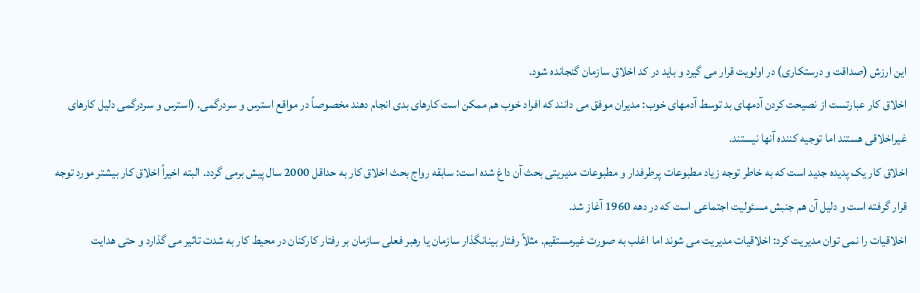این ارزش (صداقت و درستکاری) در اولویت قرار می گیرد و باید در کد اخلاق سازمان گنجانده شود.
اخلاق کار عبارتست از نصیحت کردن آدمهای بد توسط آدمهای خوب: مدیران موفق می دانند که افراد خوب هم ممکن است کارهای بدی انجام دهند مخصوصاً در مواقع استرس و سردرگمی. (استرس و سردرگمی دلیل کارهای غیراخلاقی هستند اما توجیه کننده آنها نیستند.
اخلاق کار یک پدیده جدید است که به خاطر توجه زیاد مطبوعات پرطرفدار و مطبوعات مدیریتی بحث آن داغ شده است: سابقه رواج بحث اخلاق کار به حداقل 2000 سال پیش برمی گردد. البته اخیراً اخلاق کار بیشتر مورد توجه قرار گرفته است و دلیل آن هم جنبش مسئولیت اجتماعی است که در دهه 1960 آغاز شد.
اخلاقیات را نمی توان مدیریت کرد: اخلاقیات مدیریت می شوند اما اغلب به صورت غیرمستقیم. مثلاً رفتار بینانگذار سازمان یا رهبر فعلی سازمان بر رفتار کارکنان در محیط کار به شدت تاثیر می گذارد و حتی هدایت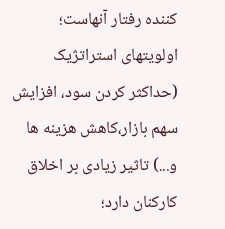کننده رفتار آنهاست؛ اولویتهای استراتژیک (حداکثر کردن سود، افزایش سهم بازار،‌کاهش هزینه ها و...) تاثیر زیادی بر اخلاق کارکنان دارد؛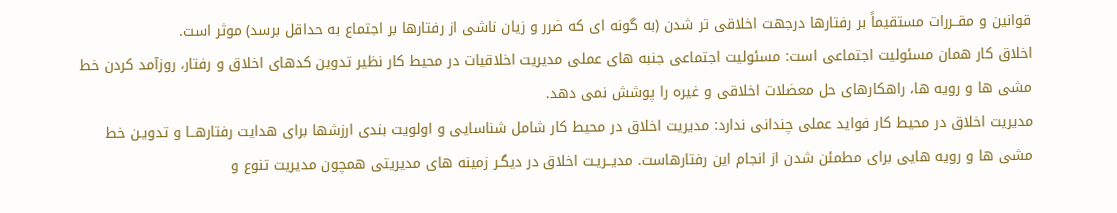قوانین و مقــررات مستقیماً بر رفتارها درجهت اخلاقی تر شدن (به گونه ای که ضرر و زیان ناشی از رفتارها بر اجتماع به حداقل برسد) موثر است.
اخلاق کار همان مسئولیت اجتماعی است: مسئولیت اجتماعی جنبه های عملی مدیریت اخلاقیات در محیط کار نظیر تدوین کدهای اخلاق و رفتار، روزآمد کردن خط مشی ها و رویه ها، راهکارهای حل معضلات اخلاقی و غیره را پوشش نمی دهد.
مدیریت اخلاق در محیط کار فواید عملی چندانی ندارد: مدیریت اخلاق در محیط کار شامل شناسایی و اولویت بندی ارزشها برای هدایت رفتارهــا و تدویـن خط مشی ها و رویه هایی برای مطمئن شدن از انجام این رفتارهاست. مدیــریـت اخلاق در دیگـر زمینه های مدیریتی همچون مدیریت تنوع و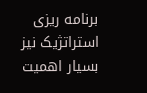برنامه ریزی استراتژیک نیز بسیار اهمیت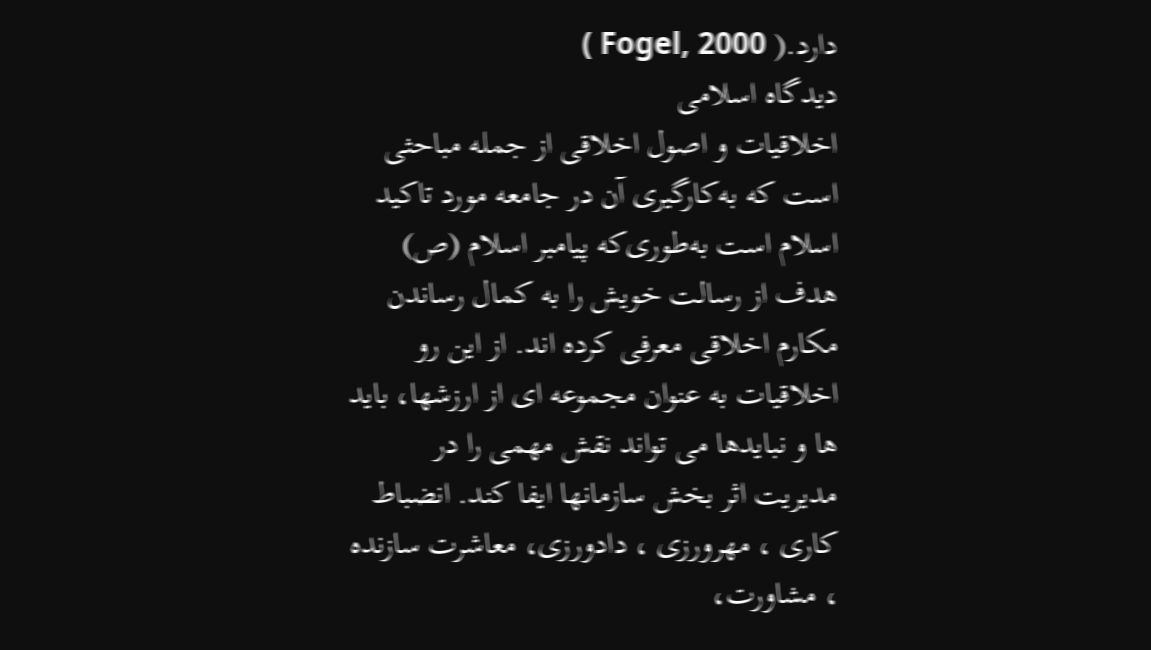دارد.( Fogel, 2000 )
دیدگاه اسلامی
اخلاقیات و اصول اخلاقی از جمله مباحثی است که به‌کارگیری آن در جامعه مورد تاکید اسلام است به‌طوری‌که پیامبر اسلام (ص) هدف از رسالت خویش را به کمال رساندن مکارم اخلاقی معرفی کرده اند. از این رو اخلاقیات به عنوان مجموعه ای از ارزشها، باید ها و نبایدها می تواند نقش مهمی را در مدیریت اثر بخش سازمانها ایفا کند. انضباط کاری ، مهرورزی ، دادورزی، معاشرت سازنده ، مشاورت،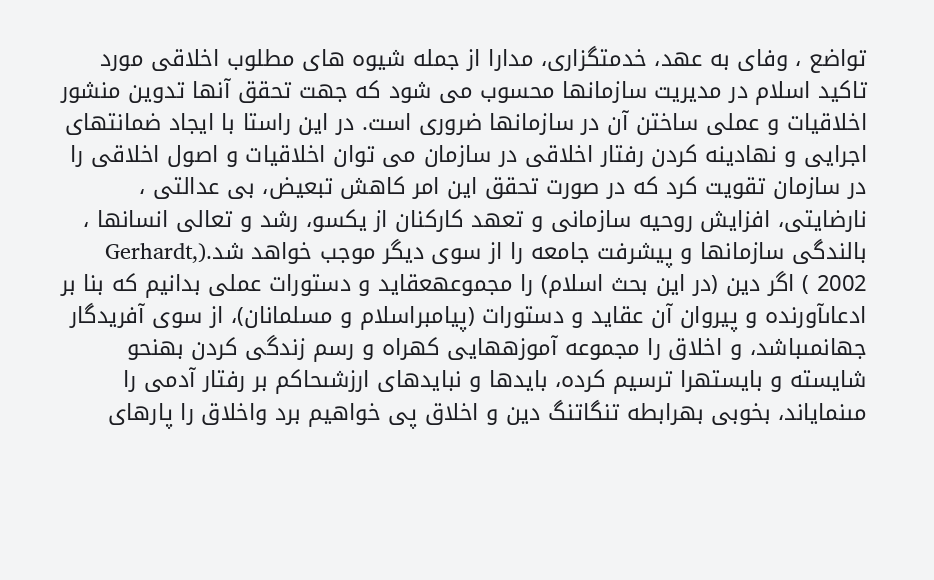تواضع ، وفای به عهد، خدمتگزاری، مدارا از جمله شیوه های مطلوب اخلاقی مورد تاکید اسلام در مدیریت سازمانها محسوب می شود که جهت تحقق آنها تدوین منشور اخلاقیات و عملی ساختن آن در سازمانها ضروری است. در این راستا با ایجاد ضمانتهای اجرایی و نهادینه کردن رفتار اخلاقی در سازمان می توان اخلاقیات و اصول اخلاقی را در سازمان تقویت کرد که در صورت تحقق این امر کاهش تبعیض، بی عدالتی ، نارضایتی، افزایش روحیه سازمانی و تعهد کارکنان از یکسو، رشد و تعالی انسانها ، بالندگی سازمانها و پیشرفت جامعه را از سوی دیگر موجب خواهد شد.(Gerhardt, 2002 ) اگر دین (در این بحث اسلام) را مجموعهعقاید و دستورات عملى بدانیم که بنا بر ادعاىآورنده و پیروان آن عقاید و دستورات (پیامبراسلام و مسلمانان)، از سوى آفریدگار جهانمىباشد، و اخلاق را مجموعه آموزههایى کهراه و رسم زندگى کردن بهنحو شایسته و بایستهرا ترسیم کرده، بایدها و نبایدهاى ارزشىحاکم بر رفتار آدمى را مىنمایاند، بخوبى بهرابطه تنگاتنگ دین و اخلاق پى خواهیم برد واخلاق را پارهاى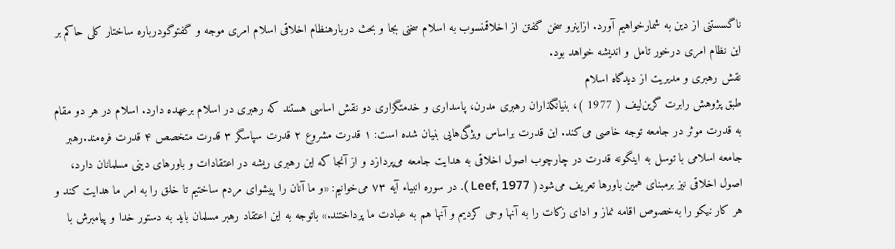ناگسستنى از دین به شمارخواهیم آورد. ازاینرو سخن گفتن از اخلاقمنسوب به اسلام سخنى بجا و بحث دربارهنظام اخلاقى اسلام امرى موجه و گفتوگودرباره ساختار کلى حاکم بر این نظام امرى درخور تامل و اندیشه خواهد بود.
نقش رهبری و مدیریت از دیدگاه اسلام
طبق پژوهش رابرت گرین‌لیف ( 1977 )، بنیانگذاران رهبری مدرن، پاسداری و خدمتگزاری دو نقش اساسی هستند که رهبری در اسلام برعهده دارد. اسلام در هر دو مقام به قدرت موثر در جامعه توجه خاصی می‌کند. این قدرت براساس ویژگی‌هایی بنیان شده است: ۱ قدرت مشروع ۲ قدرت سپاسگر ۳ قدرت متخصص ۴ قدرت فره‌مند.رهبر جامعه اسلامی با توسل به اینگونه قدرت در چارچوب اصول اخلاقی به هدایت جامعه می‌پردازد و از آنجا که این رهبری ریشه در اعتقادات و باورهای دینی مسلمانان دارد، اصول اخلاقی نیز برمبنای همین باورها تعریف می‌شود( Leef, 1977 ). در سوره انبیاء آیه ۷۳ می‌خوانیم: «و ما آنان را پیشوای مردم ساختیم تا خلق را به امر ما هدایت کند و هر کار نیکو را به‌خصوص اقامه نماز و ادای زکات را به آنها وحی کردیم و آنها هم به عبادت ما پرداختند.» باتوجه به این اعتقاد رهبر مسلمان باید به دستور خدا و پیامبرش با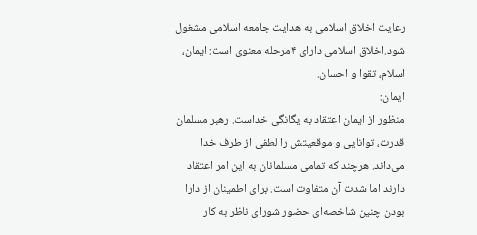رعایت اخلاق اسلامی به هدایت جامعه اسلامی مشغول شود.اخلاق اسلامی دارای ۴مرحله معنوی است: ایمان، اسلام، تقوا و احسان.
ایمان:
منظور از ایمان اعتقاد به یگانگی خداست. رهبر مسلمان قدرت، توانایی و موقعیتش را لطفی از طرف خدا می‌داند. هرچند که تمامی مسلمانان به این امر اعتقاد دارند اما شدت آن متفاوت است. برای اطمینان از دارا بودن چنین شاخصه‌ای حضور شورای ناظر به کار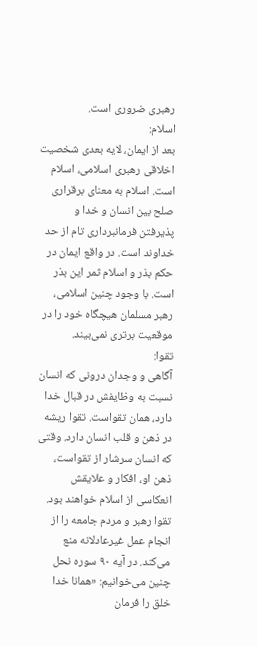رهبری ضروری است.
اسلام:
بعد از ایمان، لایه بعدی شخصیت اخلاقی رهبری اسلامی، اسلام است. اسلام به معنای برقراری صلح بین انسان و خدا و پذیرفتن فرمانبرداری تام از حد خداوند است. در واقع ایمان در حکم بذر و اسلام ثمر این بذر است. با وجود چنین اسلامی، رهبر مسلمان هیچگاه خود را در موقعیت برتری نمی‌بیند.
تقوا:
آگاهی و وجدان درونی که انسان نسبت به وظایفش در قبال خدا دارد، همان تقواست. تقوا ریشه در ذهن و قلب انسان دارد. وقتی که انسان سرشار از تقواست، ذهن او، افکار و علایقش انعکاسی از اسلام خواهند بود. تقوا رهبر و مردم جامعه را از انجام عمل غیرعادلانه منع می‌کند. در آیه ۹۰ سوره نحل چنین می‌خوانیم: «همانا خدا خلق را فرمان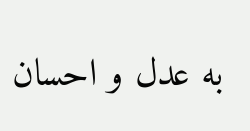به عدل و احسان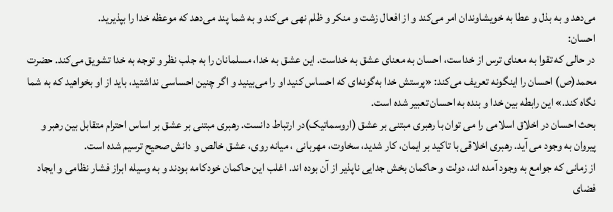می‌دهد و به بذل و عطا به خویشاوندان امر می‌کند و از افعال زشت و منکر و ظلم نهی می‌کند و به شما پند می‌دهد که موعظه خدا را بپذیرید.
احسان:
در حالی که تقوا به معنای ترس از خداست، احسان به معنای عشق به خداست. این عشق به خدا، مسلمانان را به جلب نظر و توجه به خدا تشویق می‌کند. حضرت محمد(ص) احسان را اینگونه تعریف می‌کند: «پرستش‌ خدا به‌گونه‌ای که احساس کنید او را می‌بینید و اگر چنین احساسی نداشتید، باید از او بخواهید که به شما نگاه کند.» این رابطه بین خدا و بنده به احسان تعبیر شده است.
بحث احسان در اخلاق اسلامی را می توان با رهبری مبتنی بر عشق (اروسماتیک)در ارتباط دانست. رهبری مبتنی بر عشق بر اساس احترام متقابل بین رهبر و پیروان به وجود می آید. رهبری اخلاقی با تاکید بر ایمان، کار شدید، سخاوت، مهربانی ، میانه روی، عشق خالص و دانش صحیح ترسیم شده است.
از زمانی که جوامع به وجود آمده اند، دولت و حاکمان بخش جدایی ناپذیر از آن بوده اند. اغلب این حاکمان خودکامه بودند و به وسیله ابراز فشار نظامی و ایجاد فضای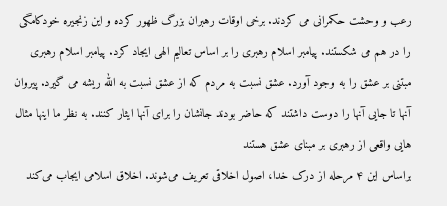رعب و وحشت حکمرانی می کردند. برخی اوقات رهبران بزرگ ظهور کرده و این زنجیره خودکامگی را در هم می شکستند. پیامبر اسلام رهبری را بر اساس تعالیم الهی ایجاد کرد. پیامبر اسلام رهبری مبتنی بر عشق را به وجود آورد. عشق نسبت به مردم که از عشق نسبت به الله ریشه می گیرد. پیروان آنها تا جایی آنها را دوست داشتند که حاضر بودند جانشان را برای آنها ایثار کنند. به نظر ما اینها مثال هایی واقعی از رهبری بر مبنای عشق هستند
براساس این ۴ مرحله از درک خدا، اصول اخلاقی تعریف می‌شوند. اخلاق اسلامی ایجاب می‌کند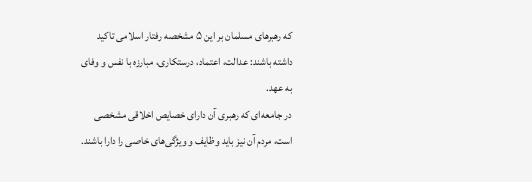که رهبرهای مسلمان بر این ۵ مشخصه رفتار اسلامی تاکید داشته باشند: عدالت، اعتماد، درستکاری، مبارزه با نفس و وفای به عهد.
در جامعه‌ای که رهبری آن دارای خصایص اخلاقی مشخصی است، مردم آن نیز باید وظایف و ویژگی‌های خاصی را دارا باشند.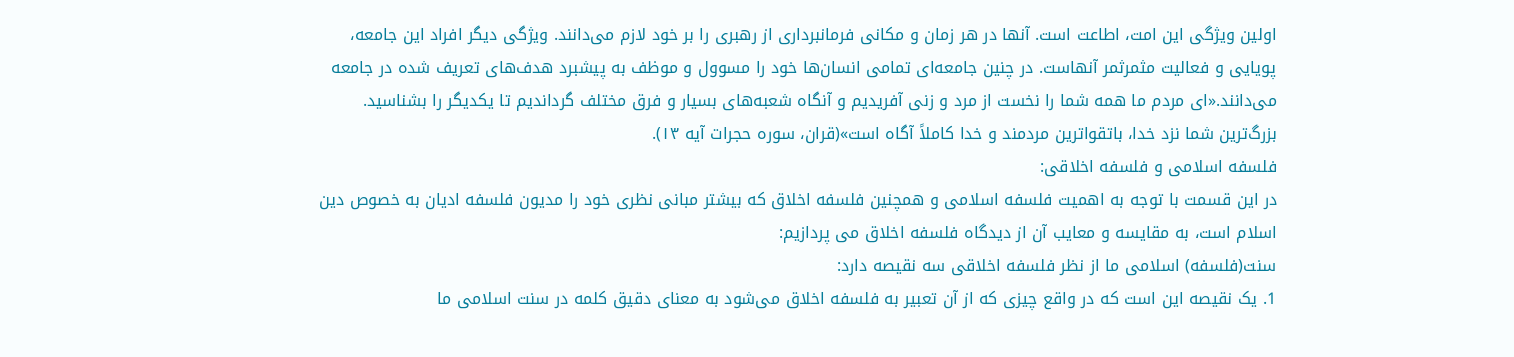اولین ویژگی این امت، اطاعت است. آنها در هر زمان و مکانی فرمانبرداری از رهبری را بر خود لازم می‌دانند. ویژگی دیگر افراد این جامعه، پویایی و فعالیت مثمرثمر آنهاست. در چنین جامعه‌ای تمامی انسان‌ها خود را مسوول و موظف به پیشبرد هدف‌های تعریف شده در جامعه می‌دانند.«ای مردم ما همه شما را نخست از مرد و زنی آفریدیم و آنگاه شعبه‌های بسیار و فرق مختلف گرداندیم تا یکدیگر را بشناسید. بزرگ‌ترین شما نزد خدا، باتقوا‌ترین مردمند و خدا کاملاً آگاه است»(قران، سوره حجرات آیه ۱۳).
فلسفه اسلامی و فلسفه اخلاقی:
در این قسمت با توجه به اهمیت فلسفه اسلامی و همچنین فلسفه اخلاق که بیشتر مبانی نظری خود را مدیون فلسفه ادیان به خصوص دین اسلام است، به مقایسه و معایب آن از دیدگاه فلسفه اخلاق می پردازیم:
سنت(فلسفه) اسلامی ما از نظر فلسفه اخلاقی سه نقیصه دارد:
1. یک نقیصه این است که در واقع چیزی که از آن تعبیر به فلسفه اخلاق می‌شود به معنای دقیق کلمه در سنت اسلامی ما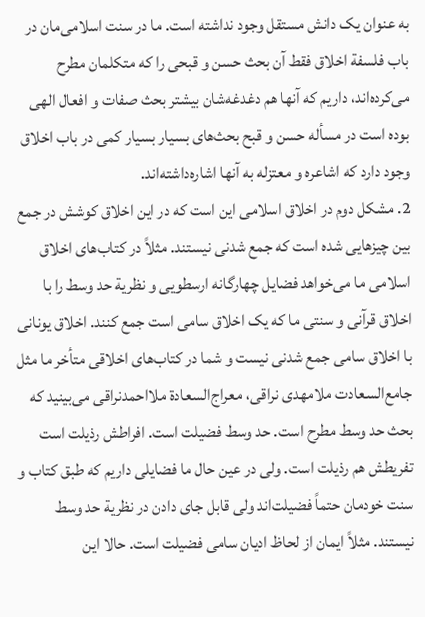به عنوان یک دانش مستقل وجود نداشته است. ما در سنت اسلامی‌مان در باب فلسفة اخلاق فقط آن بحث حسن و قبحی را که متکلمان مطرح می‌کرده‌اند، داریم که آنها هم دغدغه‌شان بیشتر بحث صفات و افعال الهی بوده است در مسأله حسن و قبح بحث‌‌های بسیار بسیار کمی در باب اخلاق وجود دارد که اشاعره و معتزله به آنها اشاره‌داشته‌‌اند.
2. مشکل دوم در اخلاق اسلامی این است که در این اخلاق کوشش در جمع بین چیز‌هایی شده است که جمع شدنی نیستند. مثلاً در کتاب‌های اخلاق اسلامی ما می‌خواهد فضایل چهار‌گانه ارسطویی و نظریة حد وسط را با اخلاق قرآنی و سنتی ما که یک اخلاق سامی است جمع کنند. اخلاق یونانی با اخلاق سامی جمع شدنی نیست و شما در کتاب‌های اخلاقی متأخر ما مثل جامع‌السعادت ملامهدی نراقی، معراج‌السعادة ملااحمدنراقی می‌بینید که بحث حد وسط مطرح است. حد وسط فضیلت است. افراطش رذیلت است تفریطش هم رذیلت است. ولی در عین حال ما فضایلی داریم که طبق کتاب و سنت خودمان حتماً فضیلت‌اند ولی قابل جای دادن در نظریة حد وسط نیستند. مثلاً ایمان از لحاظ ادیان سامی فضیلت است. حالا این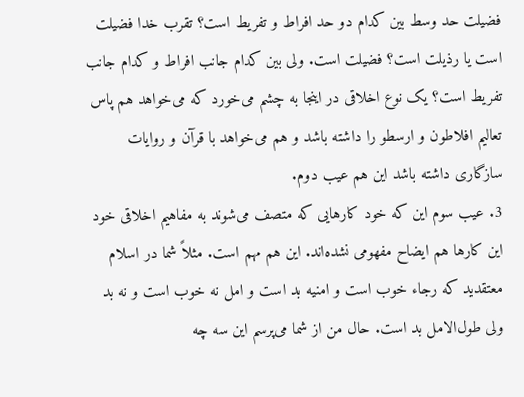فضیلت حد وسط بین کدام دو حد افراط و تفریط است؟ تقرب خدا فضیلت است یا رذیلت است؟ فضیلت است. ولی بین کدام جانب افراط و کدام جانب تفریط است؟ یک نوع اخلاقی در اینجا به چشم می‌خورد که می‌خواهد هم پاس تعالیم افلاطون و ارسطو را داشته باشد و هم می‌خواهد با قرآن و روایات سازگاری داشته باشد این هم عیب دوم.
3. عیب سوم این که خود کارهایی که متصف می‌شوند به مفاهیم اخلاقی خود این کارها هم ایضاح مفهومی نشده‌اند. این هم مهم است. مثلاً شما در اسلام معتقدید که رجاء خوب است و امنیه بد است و امل نه خوب است و نه بد ولی طول‌الامل بد است. حال من از شما می‌پرسم این سه چه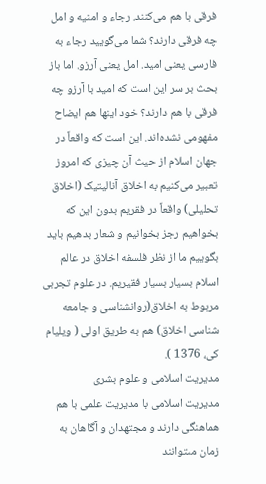فرقی با هم می‌کنند. رجاء و امنیه و امل چه فرقی دارند؟ شما می‌گویید رجاء به فارسی یعنی امید. امل یعنی آرزو. اما باز بحث بر سر این است که امید با آرزو چه فرقی با هم دارند؟ خود اینها هم ایضاح مفهومی نشده‌اند. این است که واقعاً در جهان اسلام از حیث آن چیزی که امروز تعبیر می‌کنیم به اخلاق آنالیتیک (اخلاق تحلیلی) واقعاً در فقریم بدون این که بخواهیم رجز بخوانیم و شعار بدهیم باید بگوییم ما از نظر فلسفه اخلاق در عالم اسلام بسیار بسیار فقیریم. در علوم تجربی مربوط به اخلاق(روانشناسی و جامعه شناسی اخلاق) هم به طریق اولی ( ویلیام کی، 1376 ).
مدیریت اسلامى و علوم بشرى
مدیریت اسلامى با مدیریت علمى با هم هماهنگى دارند و مجتهدان و آگاهان به زمان مىتوانند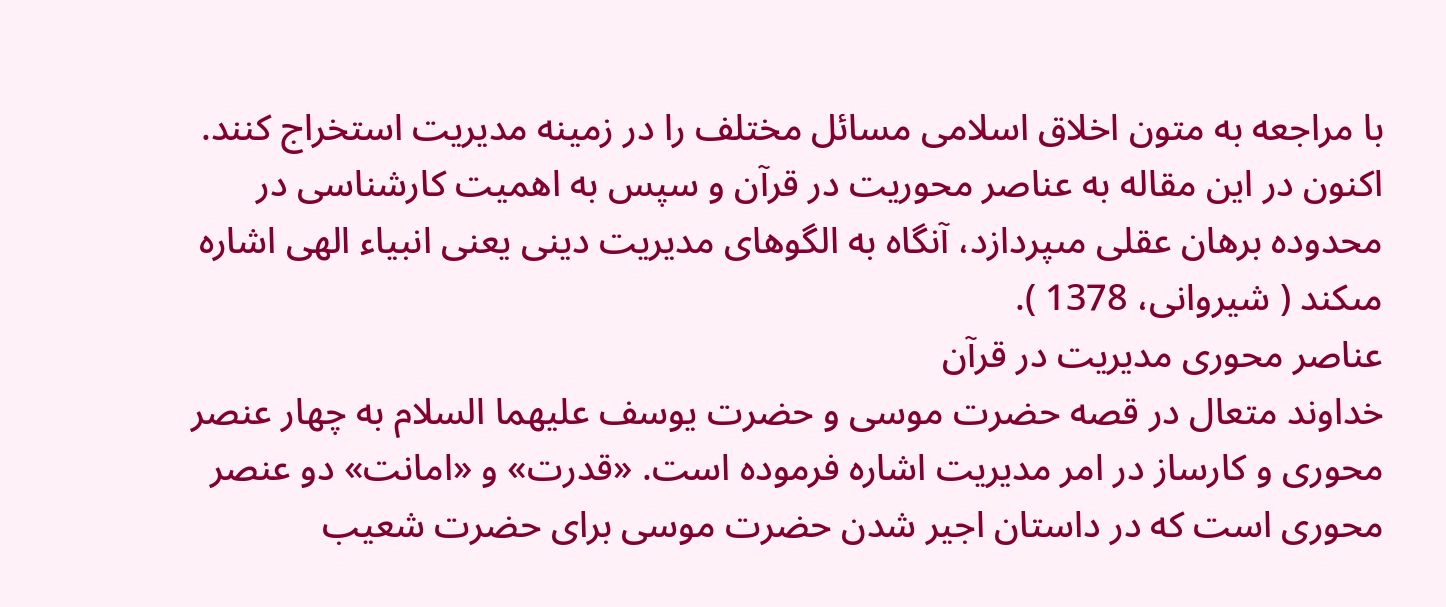با مراجعه به متون اخلاق اسلامی مسائل مختلف را در زمینه مدیریت استخراج کنند. اکنون در این مقاله به عناصر محوریت در قرآن و سپس به اهمیت کارشناسى در محدوده برهان عقلى مىپردازد، آنگاه به الگوهاى مدیریت دینى یعنى انبیاء الهى اشاره مىکند ( شیروانی، 1378 ).
عناصر محورى مدیریت در قرآن
خداوند متعال در قصه حضرت موسى و حضرت یوسف علیهما السلام به چهار عنصر محورى و کارساز در امر مدیریت اشاره فرموده است. «قدرت» و «امانت» دو عنصر محورى است که در داستان اجیر شدن حضرت موسى براى حضرت شعیب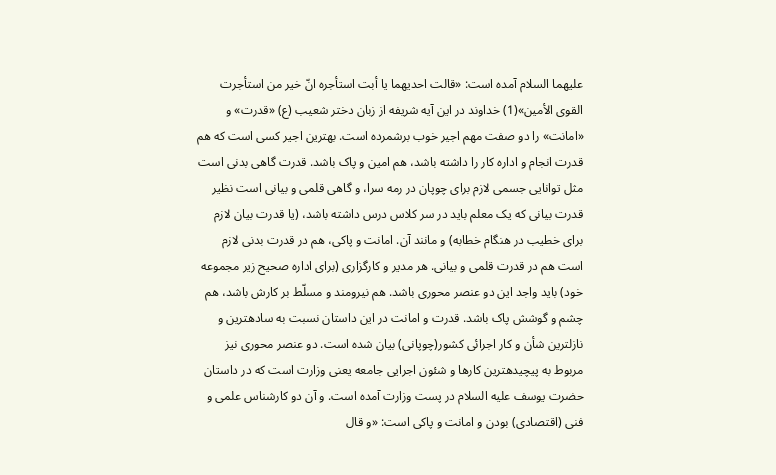علیهما السلام آمده است: «قالت احدیهما یا أبت استأجره انّ خیر من استأجرت القوى الأمین»(1) خداوند در این آیه شریفه از زبان دختر شعیب (ع) «قدرت» و «امانت» را دو صفت مهم اجیر خوب برشمرده است. بهترین اجیر کسى است که هم قدرت انجام و اداره کار را داشته باشد، هم امین و پاک باشد. قدرت گاهى بدنى است مثل توانایى جسمى لازم براى چوپان در رمه سرا، و گاهى قلمى و بیانى است نظیر قدرت بیانى که یک معلم باید در سر کلاس درس داشته باشد، (یا قدرت بیان لازم براى خطیب در هنگام خطابه) و مانند آن. امانت و پاکى، هم در قدرت بدنى لازم است هم در قدرت قلمى و بیانى. هر مدیر و کارگزارى (براى اداره صحیح زیر مجموعه خود) باید واجد این دو عنصر محورى باشد. هم نیرومند و مسلّط بر کارش باشد، هم چشم و گوشش پاک باشد. قدرت و امانت در این داستان نسبت به سادهترین و نازلترین شأن و کار اجرائى کشور(چوپانى) بیان شده است. دو عنصر محورى نیز مربوط به پیچیدهترین کارها و شئون اجرایى جامعه یعنى وزارت است که در داستان حضرت یوسف علیه السلام در پست وزارت آمده است. و آن دو کارشناس علمى و فنى (اقتصادى) بودن و امانت و پاکى است: «و قال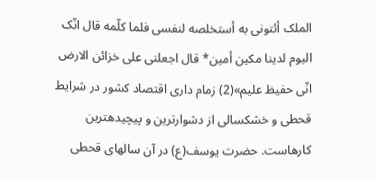الملک أئتونى به أستخلصه لنفسى فلما کلّمه قال انّک الیوم لدینا مکین أمین* قال اجعلنى على خزائن الارض انّى حفیظ علیم»(2) زمام دارى اقتصاد کشور در شرایط قحطى و خشکسالى از دشوارترین و پیچیدهترین کارهاست. حضرت یوسف(ع) در آن سالهاى قحطى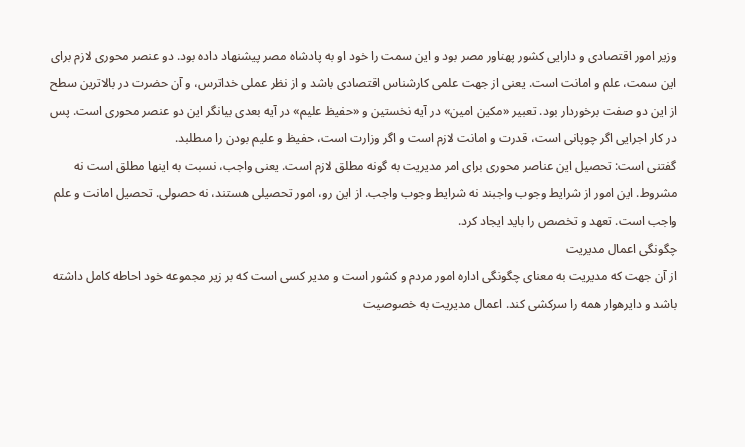وزیر امور اقتصادى و دارایى کشور پهناور مصر بود و این سمت را خود او به پادشاه مصر پیشنهاد داده بود. دو عنصر محورى لازم براى این سمت، علم و امانت است. یعنى از جهت علمى کارشناس اقتصادى باشد و از نظر عملى خداترس، و آن حضرت در بالاترین سطح از این دو صفت برخوردار بود. تعبیر «مکین امین» در آیه نخستین و «حفیظ علیم» در آیه بعدى بیانگر این دو عنصر محورى است. پس در کار اجرایى اگر چوپانى است، قدرت و امانت لازم است و اگر وزارت است، حفیظ و علیم بودن را مىطلبد.
گفتنى است: تحصیل این عناصر محورى براى امر مدیریت به گونه مطلق لازم است. یعنى واجب، نسبت به اینها مطلق است نه مشروط. این امور از شرایط وجوب واجبند نه شرایط وجوب واجب. از این رو، امور تحصیلى هستند، نه حصولى. تحصیل امانت و علم واجب است. تعهد و تخصص را باید ایجاد کرد.
چگونگى اعمال مدیریت
از آن جهت که مدیریت به معناى چگونگى اداره امور مردم و کشور است و مدیر کسى است که بر زیر مجموعه خود احاطه کامل داشته باشد و دایرهوار همه را سرکشى کند. اعمال مدیریت به خصوصیت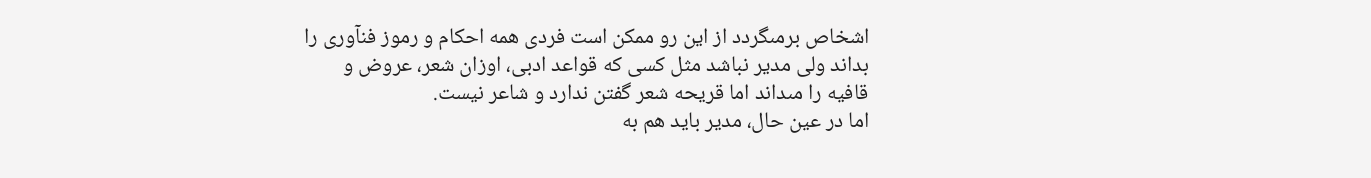اشخاص برمىگردد از این رو ممکن است فردى همه احکام و رموز فنآورى را بداند ولى مدیر نباشد مثل کسى که قواعد ادبى، اوزان شعر، عروض و قافیه را مىداند اما قریحه شعر گفتن ندارد و شاعر نیست.
اما در عین حال، مدیر باید هم به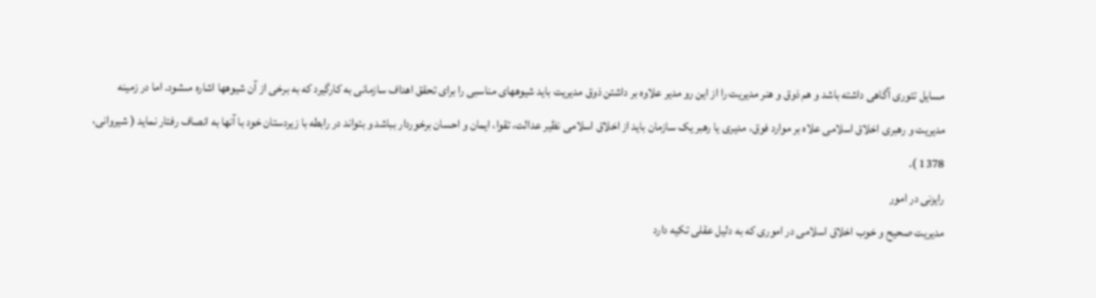مسایل تئورى آگاهى داشته باشد و هم ذوق و هنر مدیریت را از این رو مدیر علاوه بر داشتن ذوق مدیریت باید شیوههاى مناسبى را براى تحقق اهداف سازمانى به کارگیرد که به برخى از آن شیوهها اشاره مىشود. اما در زمینه مدیریت و رهبری اخلاق اسلامی علاه بر موارد فوق، مدیری یا رهبر یک سازمان باید از اخلاق اسلامی نظیر عدالت، تقوا، ایمان و احسان برخوردار بباشد و بتواند در رابطه با زیردستان خود با آنها به انصاف رفتار نماید ( شیروانی، 1378 ).
رایزنى در امور
مدیریت صحیح و خوب اخلاق اسلامی در امورى که به دلیل عقلى تکیه دارد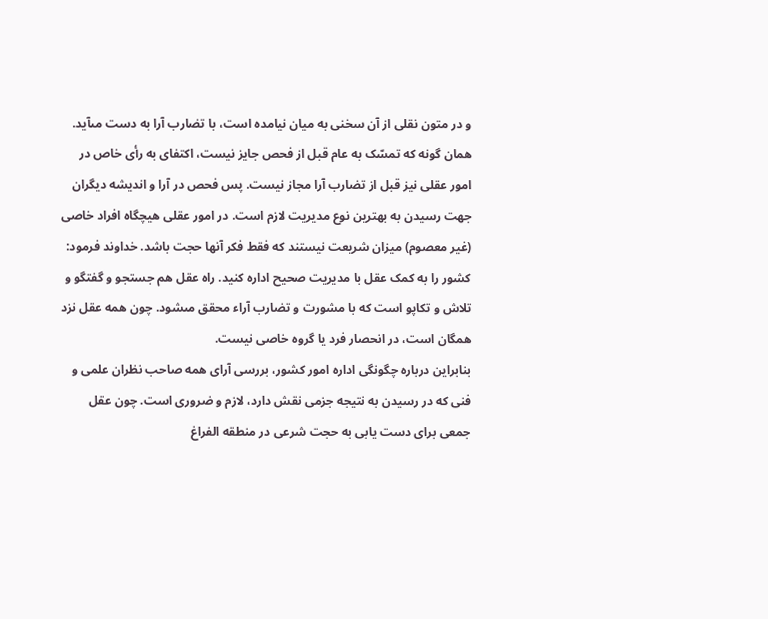و در متون نقلى از آن سخنى به میان نیامده است، با تضارب آرا به دست مىآید. همان گونه که تمسّک به عام قبل از فحص جایز نیست، اکتفاى به رأى خاص در امور عقلى نیز قبل از تضارب آرا مجاز نیست. پس فحص در آرا و اندیشه دیگران جهت رسیدن به بهترین نوع مدیریت لازم است. در امور عقلى هیچگاه افراد خاصى (غیر معصوم) میزان شریعت نیستند که فقط فکر آنها حجت باشد. خداوند فرمود: کشور را به کمک عقل با مدیریت صحیح اداره کنید. راه عقل هم جستجو و گفتگو و تلاش و تکاپو است که با مشورت و تضارب آراء محقق مىشود. چون همه عقل نزد همگان است، در انحصار فرد یا گروه خاصى نیست.
بنابراین درباره چگونگى اداره امور کشور، بررسى آراى همه صاحب نظران علمى و فنى که در رسیدن به نتیجه جزمى نقش دارد، لازم و ضرورى است. چون عقل جمعى براى دست یابى به حجت شرعى در منطقه الفراغ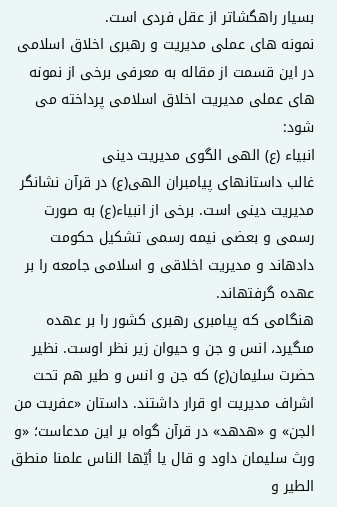بسیار راهگشاتر از عقل فردى است.
نمونه های عملی مدیریت و رهبری اخلاق اسلامی
در این قسمت از مقاله به معرفی برخی از نمونه های عملی مدیریت اخلاق اسلامی پرداخته می شود:
انبیاء (ع) الهى الگوى مدیریت دینى
غالب داستانهاى پیامبران الهى(ع) در قرآن نشانگر مدیریت دینى است. برخى از انبیاء(ع) به صورت رسمى و بعضى نیمه رسمى تشکیل حکومت دادهاند و مدیریت اخلاقی و اسلامی جامعه را بر عهده گرفتهاند.
هنگامى که پیامبرى رهبرى کشور را بر عهده مىگیرد، انس و جن و حیوان زیر نظر اوست. نظیر حضرت سلیمان(ع) که جن و انس و طیر هم تحت اشراف مدیریت او قرار داشتند. داستان «عفریت من الجن» و «هدهد» در قرآن گواه بر این مدعاست؛ «و ورث سلیمان داود و قال یا أیّها الناس علمنا منطق الطیر و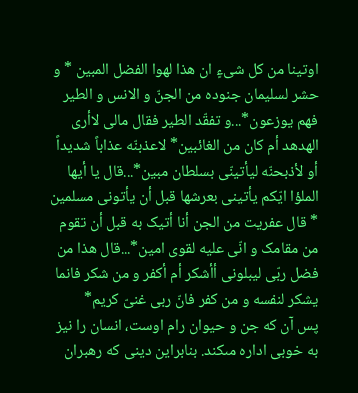اوتینا من کل شىءٍ ان هذا لهوا الفضل المبین * و حشر لسلیمان جنوده من الجنّ و الانس و الطیر فهم یوزعون*...و تفقّد الطیر فقال مالى لاأرى الهدهد أم کان من الغائبین* لاعذبنّه عذاباً شدیداً أو لأذبحنّه لیأتینّى بسلطان مبین*...قال یا أیها الملؤا ایّکم یأتینى بعرشها قبل أن یأتونى مسلمین * قال عفریت من الجن أنا أتیک به قبل أن تقوم من مقامک و انّى علیه لقوى امین*...قال هذا من فضل ربّى لیبلونى أأشکر أم أکفر و من شکر فانما یشکر لنفسه و من کفر فانّ ربى غنىّ کریم*
پس آن که جن و حیوان رام اوست، انسان را نیز به خوبى اداره مىکند. بنابراین دینى که رهبران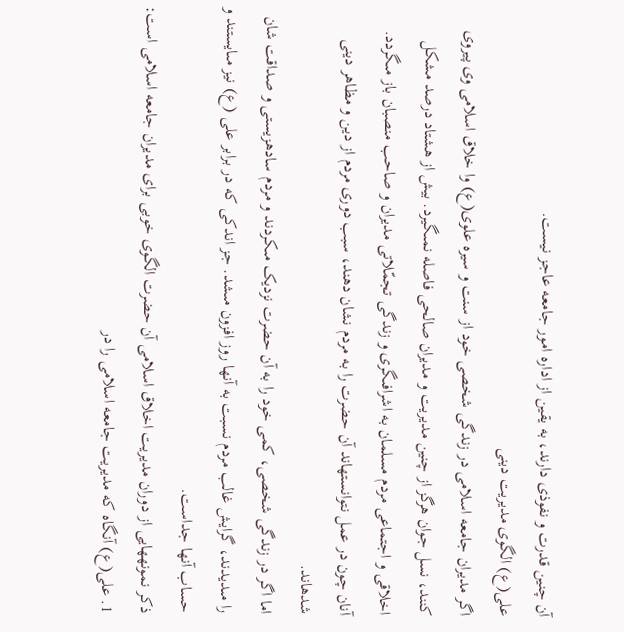آن چنین قدرت و نفوذى دارند، به یقین از اداره امور جامعه عاجز نیست.
على(ع) الگوى مدیریت دینى
اگر مدیران جامعه اسلامى در زندگى شخصى خود از سنت و سیره علوى(ع) وا خلاق اسلامی وی پیروى کنند، نسل جوان هرگز از چنین مدیریت و مدیران صالحى فاصله نمىگیرد. بیش از هشتاد درصد مشکل اخلاقى و اجتماعى مردم مسلمان به اشرافىگرى و زندگى تجمّلاتى مدیران و صاحب منصبان باز مىگردد. آنان چون در عمل نتوانستهاند آن حضرت را به مردم نشان دهند، سبب دورى مردم از دین و مظاهر دینى شدهاند.
اما اگر در زندگى شخصى، کمى خود را به آن حضرت نزدیک مىکردند و مردم سادهزیستى و صداقت شان را مىدیدند، گرایش غالب مردم نسبت به آنها روز افزون مىشد. جز اندکى که در برابر على (ع) نیز مىایستند و حساب آنها جداست.
ذکر نمونههایى از دوران مدیریت اخلاق اسلامی آن حضرت الگوى خوبى براى مدیران جامعه اسلامى است:
1. على(ع) آنگاه که مدیریت جامعه اسلامى را در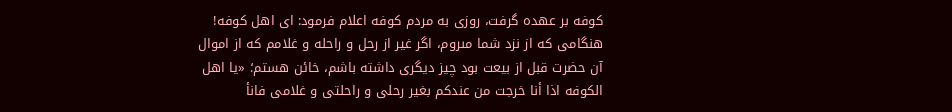کوفه بر عهده گرفت، روزى به مردم کوفه اعلام فرمود: اى اهل کوفه! هنگامى که از نزد شما مىروم، اگر غیر از رحل و راحله و غلامم که از اموال آن حضرت قبل از بیعت بود چیز دیگرى داشته باشم، خائن هستم؛ «یا اهل الکوفه اذا أنا خرجت من عندکم بغیر رحلى و راحلتى و غلامى فانأ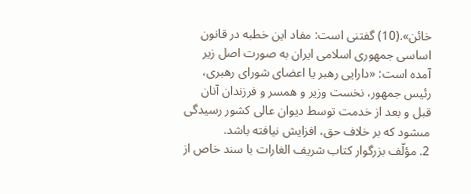خائن».(10) گفتنى است: مفاد این خطبه در قانون اساسى جمهورى اسلامى ایران به صورت اصل زیر آمده است: «دارایى رهبر یا اعضاى شوراى رهبرى، رئیس جمهور، نخست وزیر و همسر و فرزندان آنان قبل و بعد از خدمت توسط دیوان عالى کشور رسیدگى مىشود که بر خلاف حق، افزایش نیافته باشد.
2. مؤلّف بزرگوار کتاب شریف الغارات با سند خاص از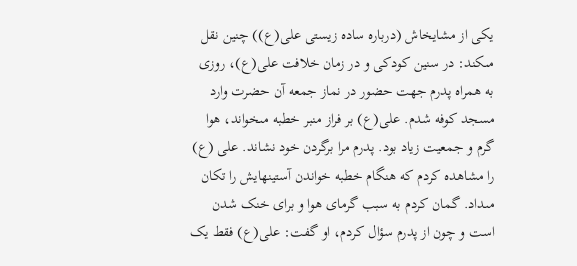یکى از مشایخاش (درباره ساده زیستى على(ع)) چنین نقل مىکند: در سنین کودکى و در زمان خلافت على(ع)، روزى به همراه پدرم جهت حضور در نماز جمعه آن حضرت وارد مسجد کوفه شدم. على(ع) بر فراز منبر خطبه مىخواند، هوا گرم و جمعیت زیاد بود. پدرم مرا برگردن خود نشاند. على (ع) را مشاهده کردم که هنگام خطبه خواندن آستینهایش را تکان مىداد. گمان کردم به سبب گرماى هوا و براى خنک شدن است و چون از پدرم سؤال کردم، او گفت: على(ع) فقط یک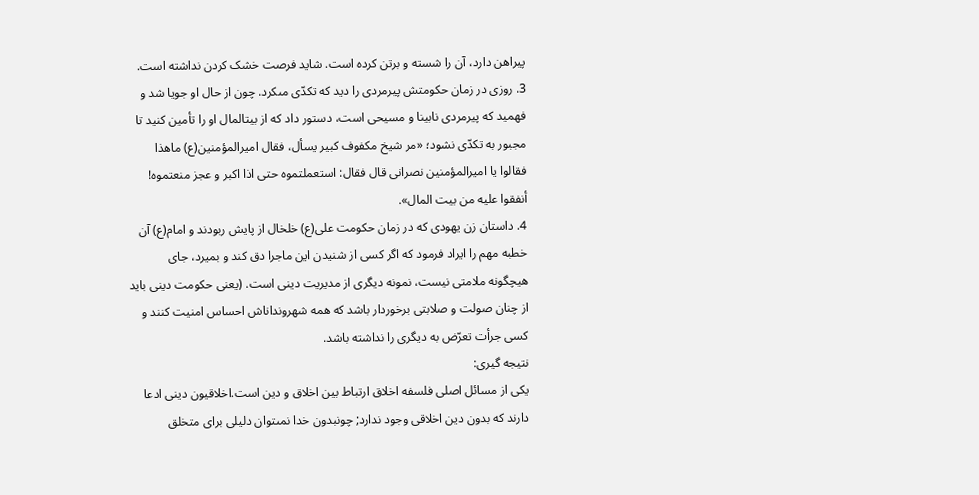پیراهن دارد، آن را شسته و برتن کرده است. شاید فرصت خشک کردن نداشته است.
3. روزى در زمان حکومتش پیرمردى را دید که تکدّى مىکرد. چون از حال او جویا شد و فهمید که پیرمردى نابینا و مسیحى است، دستور داد که از بیتالمال او را تأمین کنید تا مجبور به تکدّى نشود؛ «مر شیخ مکفوف کبیر یسأل، فقال امیرالمؤمنین(ع) ماهذا فقالوا یا امیرالمؤمنین نصرانى قال فقال: استعملتموه حتى اذا اکبر و عجز منعتموه! أنفقوا علیه من بیت المال».
4. داستان زن یهودى که در زمان حکومت على(ع) خلخال از پایش ربودند و امام(ع) آن خطبه مهم را ایراد فرمود که اگر کسى از شنیدن این ماجرا دق کند و بمیرد، جاى هیچگونه ملامتى نیست، نمونه دیگرى از مدیریت دینى است. (یعنى حکومت دینى باید از چنان صولت و صلابتى برخوردار باشد که همه شهرونداناش احساس امنیت کنند و کسى جرأت تعرّض به دیگرى را نداشته باشد.
نتیجه گیری:
یکى از مسائل اصلى فلسفه اخلاق ارتباط بین اخلاق و دین است.اخلاقیون دینى ادعا دارند که بدون دین اخلاقى وجود ندارد; چونبدون خدا نمىتوان دلیلى براى متخلق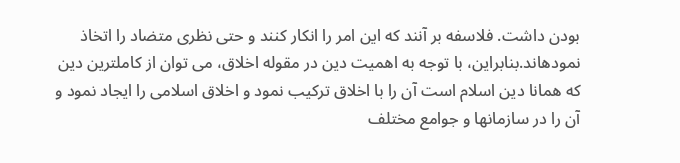بودن داشت. فلاسفه بر آنند که این امر را انکار کنند و حتى نظرى متضاد را اتخاذ نمودهاند.بنابراین، با توجه به اهمیت دین در مقوله اخلاق، می توان از کاملترین دین که همانا دین اسلام است آن را با اخلاق ترکیب نمود و اخلاق اسلامی را ایجاد نمود و آن را در سازمانها و جوامع مختلف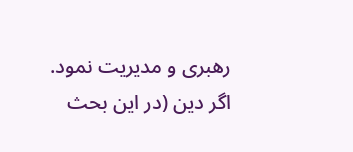رهبری و مدیریت نمود.
اگر دین (در این بحث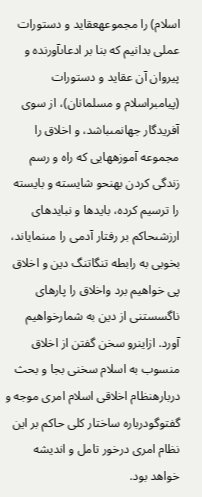اسلام) را مجموعهعقاید و دستورات عملى بدانیم که بنا بر ادعاىآورنده و پیروان آن عقاید و دستورات (پیامبراسلام و مسلمانان)، از سوى آفریدگار جهانمىباشد، و اخلاق را مجموعه آموزههایى که راه و رسم زندگى کردن بهنحو شایسته و بایسته را ترسیم کرده، بایدها و نبایدهاى ارزشىحاکم بر رفتار آدمى را مىنمایاند، بخوبى به رابطه تنگاتنگ دین و اخلاق پى خواهیم برد واخلاق را پارهاى ناگسستنى از دین به شمارخواهیم آورد. ازاینرو سخن گفتن از اخلاق منسوب به اسلام سخنى بجا و بحث دربارهنظام اخلاقى اسلام امرى موجه و گفتوگودرباره ساختار کلى حاکم بر این نظام امرى درخور تامل و اندیشه خواهد بود.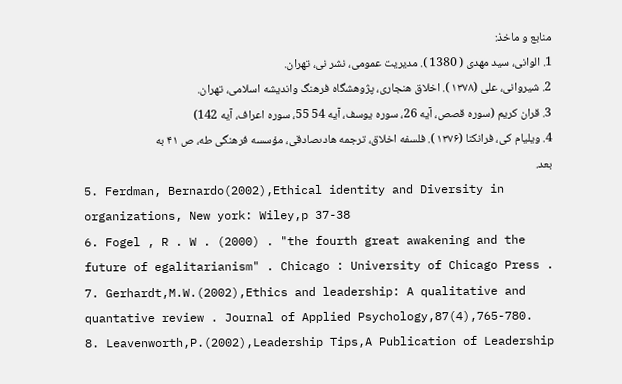منابع و ماخذ:
1. الوانی، سید مهدی ( 1380 ). مدیریت عمومی، نشر نی، تهران.
2. شیروانى، على (۱۳۷۸ ). اخلاق هنجارى، پژوهشگاه فرهنگ واندیشه اسلامى، تهران.
3. قران کریم (سوره قصص، آیه 26، سوره یوسف، آیه 54 55، سوره اعراف، آیه 142)
4. ویلیام کى، فرانکنا (۱۳۷۶ ). فلسفه اخلاق، ترجمه هادىصادقى، مؤسسه فرهنگى طه، ص ۴۱ به بعد.
5. Ferdman, Bernardo(2002),Ethical identity and Diversity in organizations, New york: Wiley,p 37-38
6. Fogel , R . W . (2000) . "the fourth great awakening and the future of egalitarianism" . Chicago : University of Chicago Press .
7. Gerhardt,M.W.(2002),Ethics and leadership: A qualitative and quantative review . Journal of Applied Psychology,87(4),765-780.
8. Leavenworth,P.(2002),Leadership Tips,A Publication of Leadership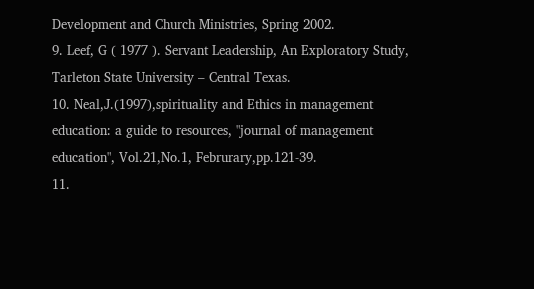Development and Church Ministries, Spring 2002.
9. Leef, G ( 1977 ). Servant Leadership, An Exploratory Study, Tarleton State University – Central Texas.
10. Neal,J.(1997),spirituality and Ethics in management education: a guide to resources, "journal of management education", Vol.21,No.1, Februrary,pp.121-39.
11.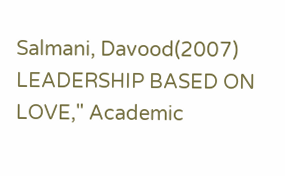Salmani, Davood(2007) LEADERSHIP BASED ON LOVE," Academic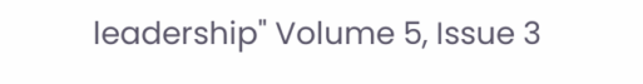leadership" Volume 5, Issue 3